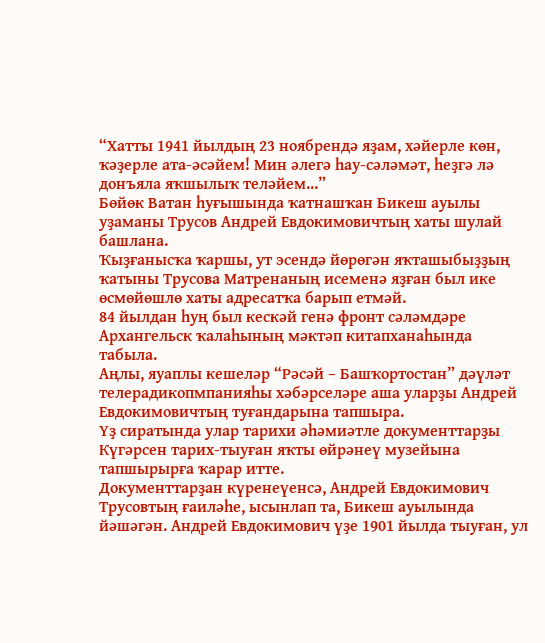“Хатты 1941 йылдың 23 ноябрендә яҙам, хәйерле көн, ҡәҙерле ата-әсәйем! Мин әлегә һау-сәләмәт, һеҙгә лә донъяла яҡшылыҡ теләйем...”
Бөйөк Ватан һуғышында ҡатнашҡан Бикеш ауылы уҙаманы Трусов Андрей Евдокимовичтың хаты шулай башлана.
Ҡыҙғанысҡа ҡаршы, ут эсендә йөрөгән яҡташыбыҙҙың ҡатыны Трусова Матренаның исеменә яҙған был ике өсмөйөшлө хаты адресатҡа барып етмәй.
84 йылдан һуң был кескәй генә фронт сәләмдәре Архангельск ҡалаһының мәктәп китапханаһында табыла.
Аңлы, яуаплы кешеләр “Рәсәй – Башҡортостан” дәүләт телерадикопмпанияһы хәбәрселәре аша уларҙы Андрей Евдокимовичтың туғандарына тапшыра.
Үҙ сиратында улар тарихи әһәмиәтле документтарҙы Күгәрсен тарих-тыуған яҡты өйрәнеү музейына тапшырырға ҡарар итте.
Документтарҙан күренеүенсә, Андрей Евдокимович Трусовтың ғаиләһе, ысынлап та, Бикеш ауылында йәшәгән. Андрей Евдокимович үҙе 1901 йылда тыуған, ул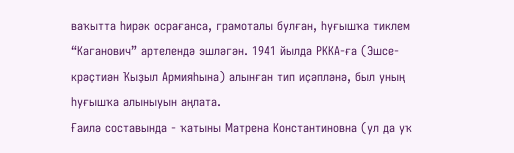ваҡытта һирәк осрағанса, грамоталы булған, һуғышҡа тиклем “Каганович” артелендә эшләгән. 1941 йылда РККА-ға (Эшсе-крәҫтиән Ҡыҙыл Армияһына) алынған тип иҫәпләнә, был уның һуғышҡа алыныуын аңлата.
Ғаилә составында - ҡатыны Матрена Константиновна (ул да уҡ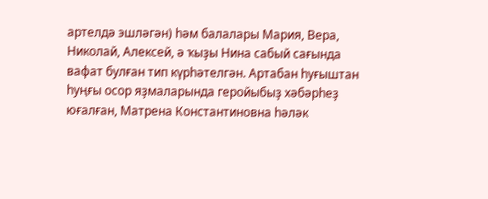артелдә эшләгән) һәм балалары Мария, Вера, Николай, Алексей, ә ҡыҙы Нина сабый сағында вафат булған тип күрһәтелгән. Артабан һуғыштан һуңғы осор яҙмаларында геройыбыҙ хәбәрһеҙ юғалған, Матрена Константиновна һәләк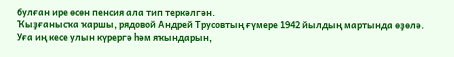булған ире өсөн пенсия ала тип теркәлгән.
Ҡыҙғанысҡа ҡаршы, рядовой Андрей Трусовтың ғүмере 1942 йылдың мартында өҙөлә. Уға иң кесе улын күрергә һәм яҡындарын,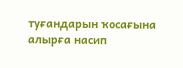туғандарын ҡосағына алырға насип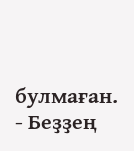булмаған.
- Беҙҙең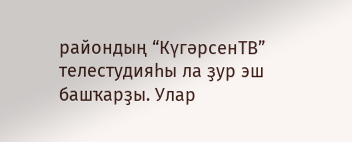райондың “КүгәрсенТВ” телестудияһы ла ҙур эш башҡарҙы. Улар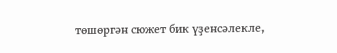төшөргән сюжет бик үҙенсәлекле,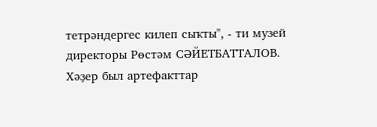тетрәндергес килеп сыҡты", - ти музей директоры Рөстәм СӘЙЕТБАТТАЛОВ.
Хәҙер был артефакттар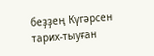беҙҙең Күгәрсен тарих-тыуған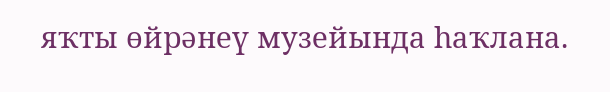яҡты өйрәнеү музейында һаҡлана.